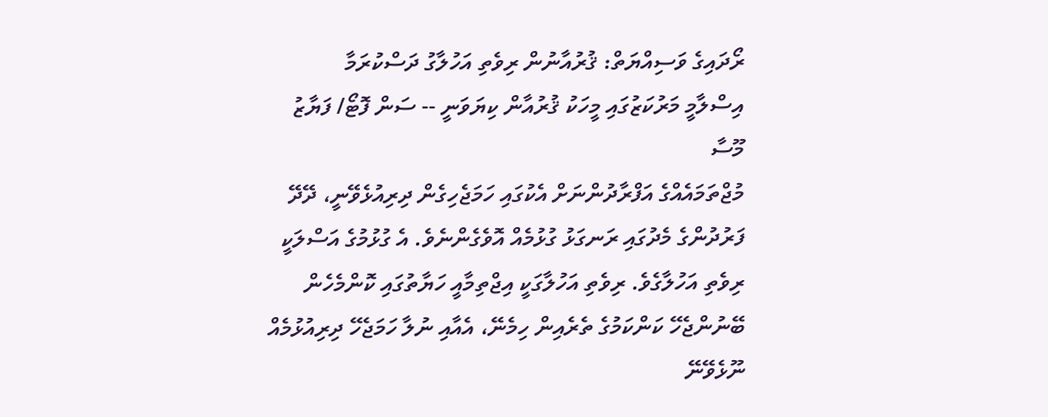ރޯދައިގެ ވަސިއްޔަތް: ޤުރުއާނުން ރިވެތި އަހުލާގު ދަސްކުރަމާ
އިސްލާމީ މަރުކަޒުގައި މީހަކު ޤުރުއާން ކިޔަވަނީ -- ސަން ފޮޓޯ/ ފަޔާޒު މޫސާ
މުޖްތަމައެއްގެ އަފްރާދުންނަށް އެކުގައި ހަމަޖެހިގެން ދިރިއުޅެވޭނީ، ދޭދޭ ފަރުދުންގެ މެދުގައި ރަނގަޅު ގުޅުމެއް އޮވެގެންނެވެ. އެ ގުޅުމުގެ އަސްލަކީ ރިވެތި އަހުލާގެވެ. ރިވެތި އަހުލާގަކީ އިޖްތިމާއީ ހަޔާތުގައި ކޮންމެހެން ބޭނުންޖެހޭ ކަންކަމުގެ ތެރެއިން ހިމެނޭ، އެއާއި ނުލާ ހަމަޖެހޭ ދިރިއުޅުމެއް ނޫޅެވޭނޭ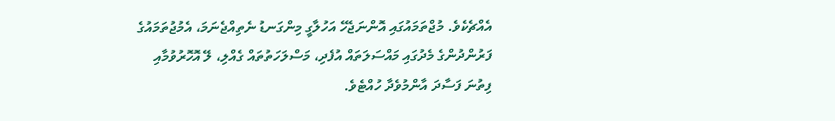އެއްޗެކެވެ. މުޖްތަމައުގައި އޮންނަޖެހޭ އަހުލާގީ މިންގަނޑު ނެތިއްޖެނަމަ، އެމުޖުތަމައުގެ ފަރުންދުންގެ މެދުގައި މައްސަލަތައް އުފެދި، މަސްލަހަތުތައް ގެއްލި، ލޭ އޮހޮރުވުމާއި ފިތުނަ ފަސާދަ އާންމުވެދާ ހުއްޓެވެ.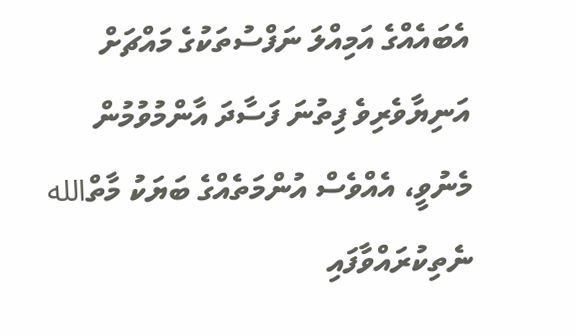އެބައެއްގެ އަމިއްލަ ނަފްސުތަކުގެ މައްޗަށް އަނިޔާވެރިވެ ފިތުނަ ފަސާދަ އާންމުވުމުން މެނުވީ، އެއްވެސް އުންމަތެއްގެ ބަޔަކު މާތްالله ނެތިކުރައްވާފައި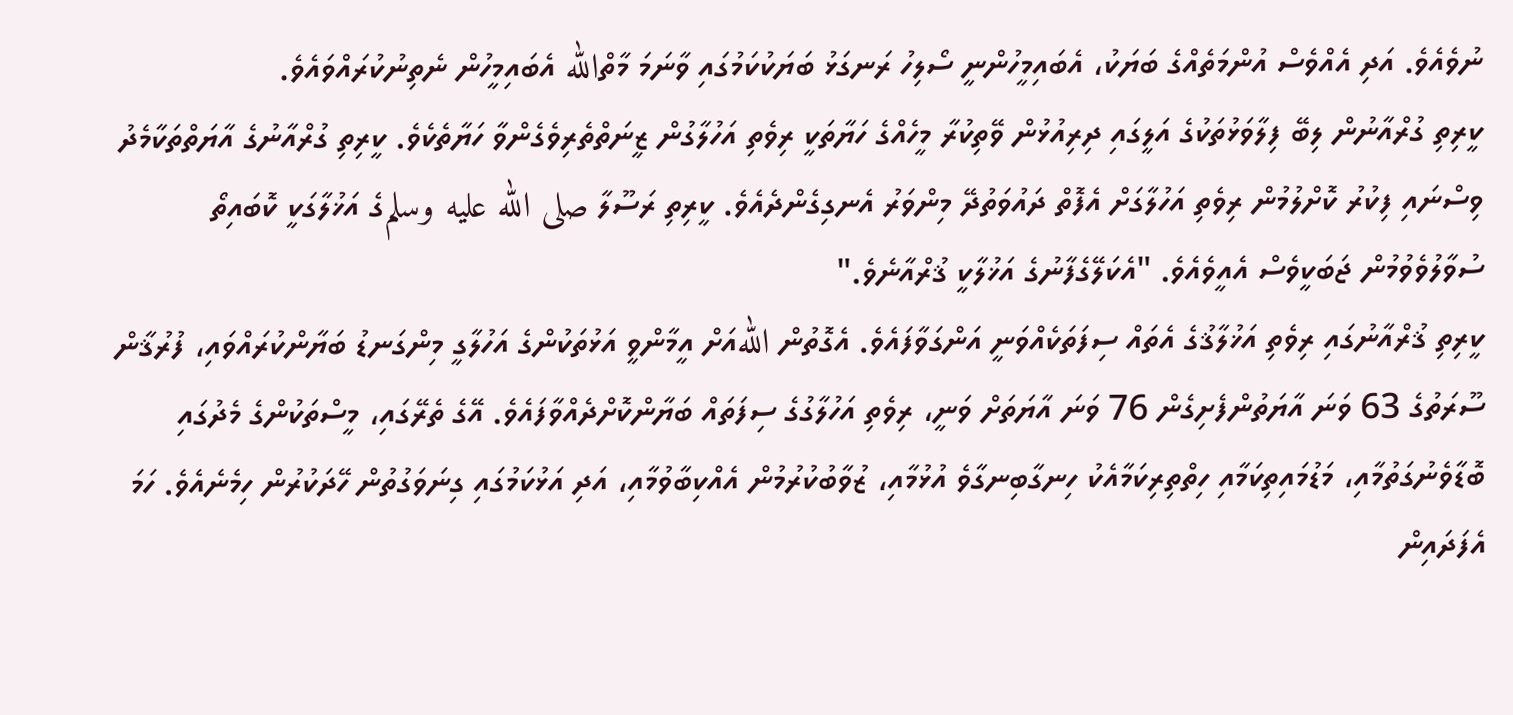ނުވެއެވެ. އަދި އެއްވެސް އުންމަތެއްގެ ބަޔަކު، އެބައިމީހުންނީ ސޯލިހު ރަނގަޅު ބަޔަކުކަމުގައި ވާނަމަ މާތްالله އެބައިމީހުން ނެތިނުކުރައްވައެވެ.
ކީރިތި ގުރްއާނުން ލިބޭ ފިލާވަޅުތަކުގެ އަލީގައި ދިރިއުޅުން ވޭތިކުރާ މީހެއްގެ ހަޔާތަކީ ރިވެތި އަހުލާގުން ޒީނަތްތެރިވެގެންވާ ހަޔާތެކެވެ. ކީރިތި ގުރްއާނުގެ އާޔަތްތަކާމެދު ވިސްނައި ފިކުރު ކޮށްލުމުން ރިވެތި އަހުލާގަށް އެފޮތް ދައުވަތުދޭ މިންވަރު އެނގިގެންދެއެވެ. ކީރިތި ރަސޫލާ صلى الله عليه وسلمގެ އަޚުލާގަކީ ކޮބައިތޯ ސުވާލުވެވުމުން ޖަބަކީވެސް އެއީވެއެވެ. "އެކަލޭގެފާނުގެ އަޚުލާކީ ޤުރްއާނެވެ."
ކީރިތި ޤުރްއާނުގައި ރިވެތި އަޚުލާޤުގެ އެތައް ސިފަތަކެއްވަނީ އަންގަވާފައެވެ. އެގޮތުން اللهއަށް އީމާންވީ އަޅުތަކުންގެ އަހުލާގީ މިންގަނޑު ބަޔާންކުރައްވައި، ފުރުޤާން ސޫރަތުގެ 63 ވަނަ އާޔަތުންފެށިގެން 76 ވަނަ އާޔަތަށް ވަނީ، ރިވެތި އަހުލާގުގެ ސިފަތައް ބަޔާންކޮށްދެއްވާފައެވެ. އޭގެ ތެރޭގައި، މީސްތަކުންގެ މެދުގައި ބޮޑާވެނުގަތުމާއި، މަޑުމައިތިކަމާއި ހިތްތިރިކަމާއެކު ހިނގާބިނގާވެ އުޅުމާއި، ޒުވާބުކުރުމުން އެއްކިބާވުމާއި، އަދި އަޅުކަމުގައި ގިނަވަގުތުން ހޭދަކުރުން ހިމެނެއެވެ. ހަމަ އެފަދައިން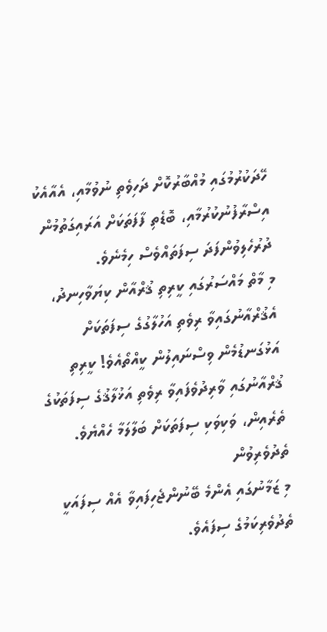ހޭދަކުރުމުގައި މުއްބާރުކޮށް ދަހިވެތި ނުވުމާއި، އެއާއެކު އިސްރާފުނުކުރުމާއި، ބޮޑެތި ފާފަތަކަށް އަރައިގަތުމުން ދުރުހެލިވުންފަދަ ސިފަތައްވެސް ހިމެނެވެ.
މި މާތް މައްސަރުގައި ކީރިތި ޤުރްއާން ކިޔަވާހިނދު، އެޤުރްއާނުގައިވާ ރިވެތި އަހުލާގުގެ ސިފަތަކަށް އަޅުގަނޑުމެން ވިސްނައިލުން ކީއްތޯއެވެ! ކީރިތި ޤުރްއާނުގައި ވާރިދުވެފައިވާ ރިވެތި އަޚުލާޤުގެ ސިފަތަކުގެ ތެރެއިން، ވަކިވަކި ސިފަތަކަށް ބަލާލަމާ ހެއްޔެވެ.
ތެދުވެރިވުން
މި ޒަމާނުގައި އެންމެ ބޭނުންޖެހިފައިވާ އެއް ސިފައަކީ ތެދުވެރިކަމުގެ ސިފައެވެ.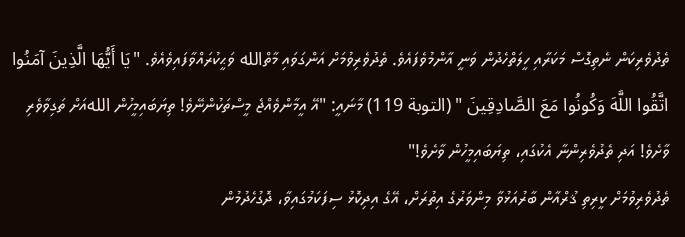ތެދުވެރިކަން ނެތިގޮސް މަކަރާއި ހީލަތްހެދުން ވަނީ އާންމުވެފައެވެ. ތެދުވެރިވުމަށް އަންގަވައި މާތްالله ވަޙީކުރައްވާފައިވެއެވެ. "يَا أَيُّهَا الَّذِينَ آمَنُوا اتَّقُوا اللَّهَ وَكُونُوا مَعَ الصَّادِقِينَ " (التوبة 119) މާނައީ: "އޭ އީމާންވެއްޖެ މީސްތަކުންނޭވެ! ތިޔަބައިމީހުން اللهއަށް ތަގިވާވެރި ވާށެވެ! އަދި ތެދުވެރިންނާ އެކުގައި، ތިޔަބައިމީހުން ވާށެވެ!"
ތެދުވެރިވުމަށް ކީރިތި ޤުރްއާން ބާރުއަޅުވާ މިންވަރުގެ އިތުރަށް، އޭގެ އިދިކޮޅު ސިފަކަމުގައިވާ، ދޮގުހެދުމުން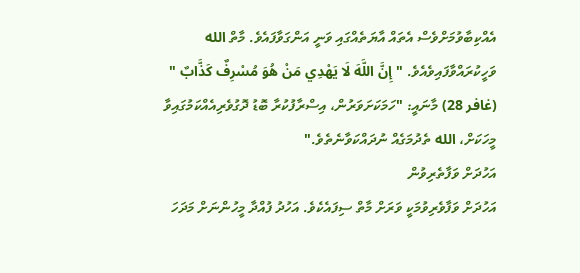އެއްކިބާވުމަށްވެސް އެތައް އާޔަތެއްގައި ވަނީ އަންގަވާފައެވެ. މާތް الله ވަހީކުރައްވާފައިވެއެވެ. "إِنَّ اللَّهَ لَا يَهْدِي مَنْ هُوَ مُسْرِفٌ كَذَّابٌ " (غافر 28) މާނައީ: "ހަމަކަށަވަރުން، އިސްރާފުކުރާ ބޮޑު ދޮގުވެރިއެއްކަމުގައިވާ މީހަކަށް، الله ތެދުމަގެއް ނުދައްކަވާނެތެވެ."
އަހުދަށް ވަފާތެރިވުން
އަހުދަށް ވަފާވެރިވުމަކީ ވަރަށް މާތް ސިފައެކެވެ. އަހުދު ފުއްދާ މީހުންނަށް މަދަހަ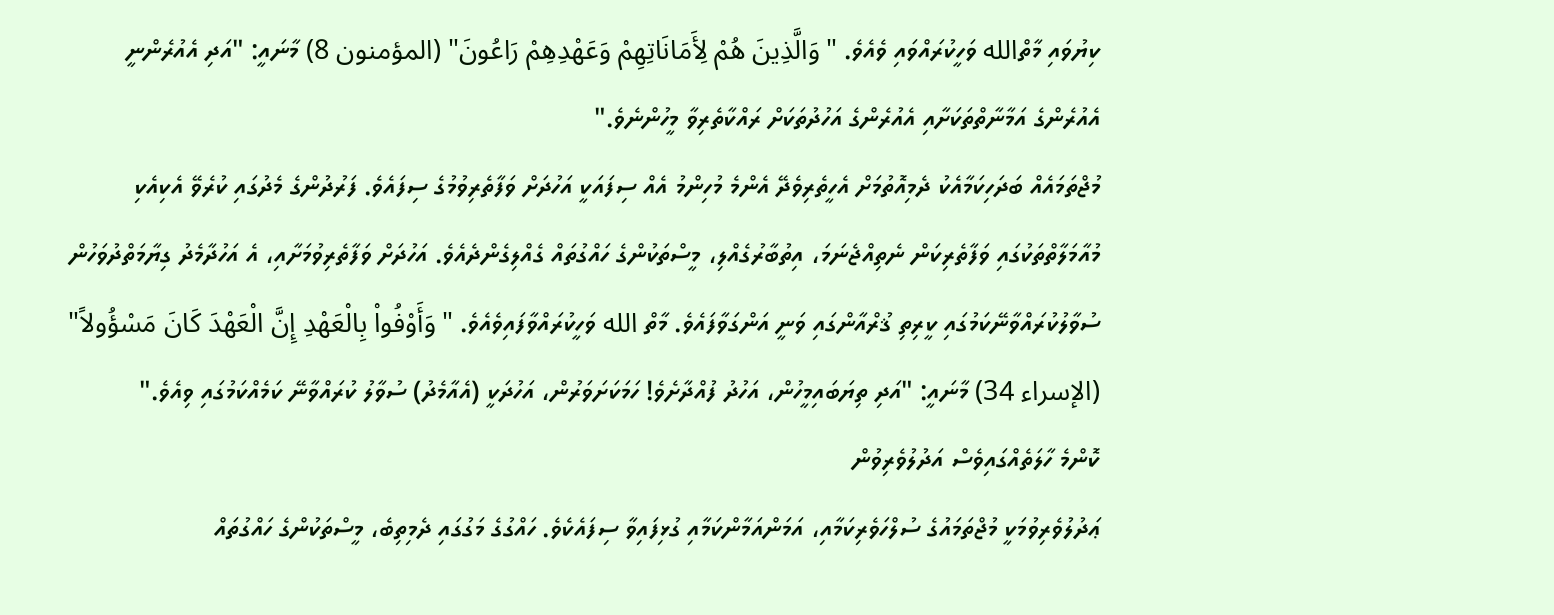ކިޔުވައި މާތްالله ވަހީކުރައްވައި ވެއެވެ. "وَالَّذِينَ هُمْ لِأَمَانَاتِهِمْ وَعَهْدِهِمْ رَاعُونَ" (المؤمنون 8) މާނައީ: "އަދި އެއުރެންނީ އެއުރެންގެ އަމާނާތްތަކަށާއި އެއުރެންގެ އަހުދުތަކަށް ރައްކާތެރިވާ މީހުންނެވެ."
މުޖްތަމައެއް ބަދަހިކަމާއެކު ދެމިއޮތުމަށް އެހީތެރިވެދޭ އެންމެ މުހިންމު އެއް ސިފައަކީ އަހުދަށް ވަފާތެރިވުމުގެ ސިފައެވެ. ފަރުދުންގެ މެދުގައި ކުރެވޭ އެކިއެކި މުއާމަލާތްތަކުގައި ވަފާތެރިކަން ނެތިއްޖެނަމަ، އިތުބާރުގެއްލި، މީސްތަކުންގެ ހައްގުތައް ގެއްލިގެންދެއެވެ. އަހުދަށް ވަފާތެރިވުމަށާއި، އެ އަހުދާމެދު ގިޔާމަތްދުވަހުން ސުވާލުކުރައްވާނޭކަމުގައި ކީރިތި ޤުރްއާންގައި ވަނީ އަންގަވާފައެވެ. މާތް الله ވަހީކުރައްވާފައިވެއެވެ. "وَأَوْفُواْ بِالْعَهْدِ إِنَّ الْعَهْدَ كَانَ مَسْؤُولاً" (الإسراء 34) މާނައީ: "އަދި ތިޔަބައިމީހުން، އަހުދު ފުއްދާށެވެ! ހަމަކަށަވަރުން، އަހުދަކީ (އެއާމެދު) ސުވާލު ކުރައްވާނޭ ކަމެއްކަމުގައި ވިއެވެ."
ކޮންމެ ހާލަތެއްގައިވެސް އަދުލުވެރިވުން
ޢަދުލުވެރިވުމަކީ މުޖްތަމައުގެ ސުލްހަވެރިކަމާއި، އަމަންއަމާންކަމާއި ގުޅިފައިވާ ސިފައެކެވެ. ހައްގުގެ މަގުގައި ދެމިތިބެ، މީސްތަކުންގެ ހައްގުތައް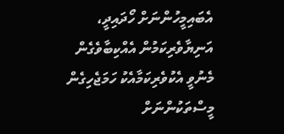އެބައިމީހުންނަށް ހޯދައިދީ، އަނިޔާވެރިކަމުން އެއްކިބާވެގެން މެނުވީ އެކުވެރިކަމާއެކު ހަމަޖެހިގެން މީސްތަކުންނަށް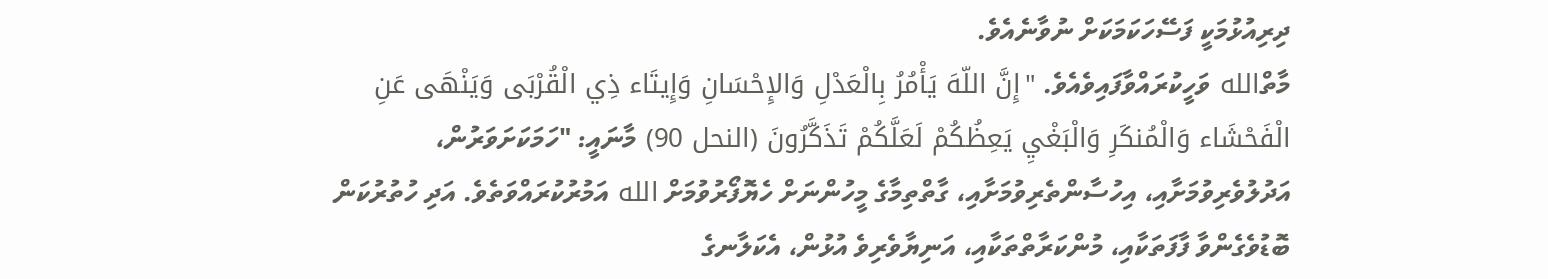ދިރިއުޅުމަކީ ފަސޭހަކަމަކަށް ނުވާނެއެވެ.
މާތްالله ވަހީކުރައްވާފައިވެއެވެ. "إِنَّ اللّهَ يَأْمُرُ بِالْعَدْلِ وَالإِحْسَانِ وَإِيتَاء ذِي الْقُرْبَى وَيَنْهَى عَنِ الْفَحْشَاء وَالْمُنكَرِ وَالْبَغْيِ يَعِظُكُمْ لَعَلَّكُمْ تَذَكَّرُونَ (النحل 90) މާނައީ: "ހަމަކަށަވަރުން، އަދުލުވެރިވުމަށާއި، އިހުސާންތެރިވުމަށާއި، ގާތްތިމާގެ މީހުންނަށް ހެޔޮފޯރުވުމަށް الله އަމުރުކުރައްވަތެވެ. އަދި ހުތުރުކަން ބޮޑުވެގެންވާ ފާފަތަކާއި، މުންކަރާތްތަކާއި، އަނިޔާވެރިވެ އުޅުން، އެކަލާނގެ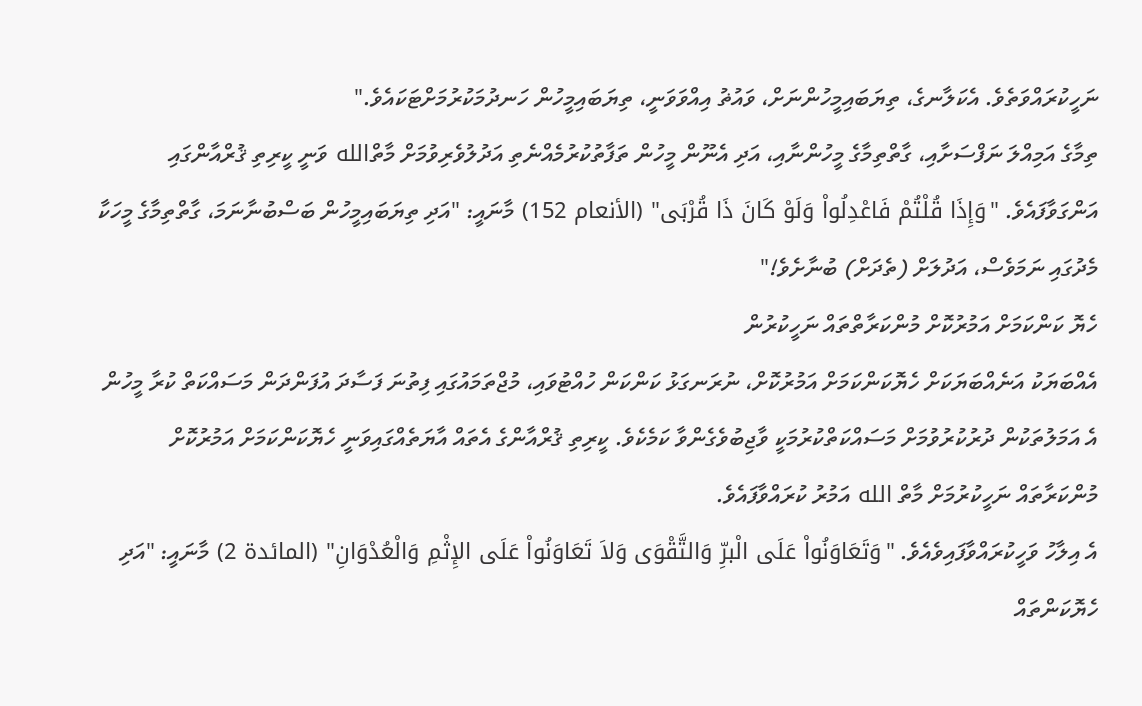ނަހީކުރައްވަތެވެ. އެކަލާނގެ، ތިޔަބައިމީހުންނަށް، ވައުޡު އިއްވަވަނީ، ތިޔަބައިމީހުން ހަނދުމަކުރުމަށްޓަކައެވެ."
ތިމާގެ އަމިއްލަ ނަފްސަށާއި، ގާތްތިމާގެ މީހުންނާއި، އަދި އެނޫން މީހުން ތަފާތުކުރުމެއްނެތި އަދުލުވެރިވުމަށް މާތްالله ވަނީ ކީރިތި ޤުރްއާންގައި އަންގަވާފައެވެ. "وَإِذَا قُلْتُمْ فَاعْدِلُواْ وَلَوْ كَانَ ذَا قُرْبَى" (الأنعام 152) މާނައީ: "އަދި ތިޔަބައިމީހުން ބަސްބުނާނަމަ، ގާތްތިމާގެ މީހަކާ މެދުގައި ނަމަވެސް، އަދުލަށް (ތެދަށް) ބުނާށެވެ!"
ހެޔޮ ކަންކަމަށް އަމުރުކޮށް މުންކަރާތްތައް ނަހީކުރުން
އެއްބަޔަކު އަނެއްބަޔަކަށް ހެޔޮކަންކަމަށް އަމުރުކޮށް، ނުރަނގަޅު ކަންކަން ހުއްޓުވައި، މުޖްތަމައުގައި ފިތުނަ ފަސާދަ އުފަންދަން މަސައްކަތް ކުރާ މީހުން އެ އަމަލުތަކުން ދުރުކުރުވުމަށް މަސައްކަތްކުރުމަކީ ވާޖިބުވެގެންވާ ކަމެކެވެ. ކީރިތި ޤުރްއާންގެ އެތައް އާޔަތެއްގައިވަނީ ހެޔޮކަންކަމަށް އަމުރުކޮށް މުންކަރާތައް ނަހީކުރުމަށް މާތް الله އަމުރު ކުރައްވާފައެވެ.
އެ އިލާހު ވަހީކުރައްވާފައިވެއެވެ. "وَتَعَاوَنُواْ عَلَى الْبرِّ وَالتَّقْوَى وَلاَ تَعَاوَنُواْ عَلَى الإِثْمِ وَالْعُدْوَانِ" (المائدة 2) މާނައީ: "އަދި ހެޔޮކަންތައް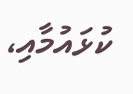ކުޅައުމާއި،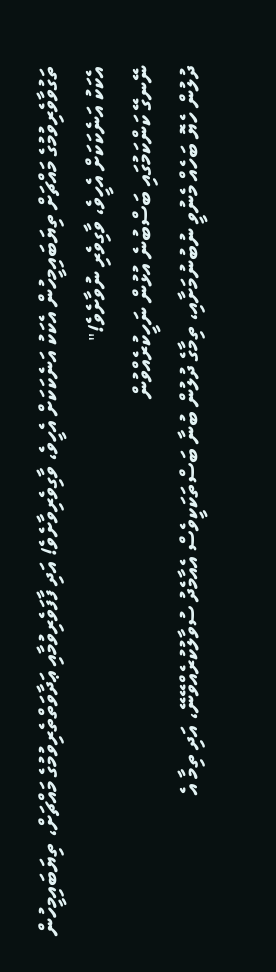ތަގުވާވެރިވުމުގެ މައްޗަށް ތިޔަބައިމީހުން އެކަކު އަނެކަކަށް އެހީވެ، ވާގިވެރިވާށެވެ! އަދި ފާފަވެރިވުމާއި ޢަދާވަތްތެރިވުމުގެ މައްޗަށް، ތިޔަބައިމީހުން އެކަކު އަނެކަކަށް އެހީވެ، ވާގިވެރި ނުވާށެވެ!"
ނޭނގޭ ކަންކަމުގައި ބަސްބުނެ އުޅުން ނަހީކުރެއްވުން
ދުލުން ހެޔޮ ބަހެއް މެނުވީ ނުބުނުމަށާއި، ތިމާގެ ދުލުން ބުނާ ބަސްތަކަކީވެސް އެއާމެދު ސުވާލުކުރެއްވޭނޭ، އަދި ތިމާ އެ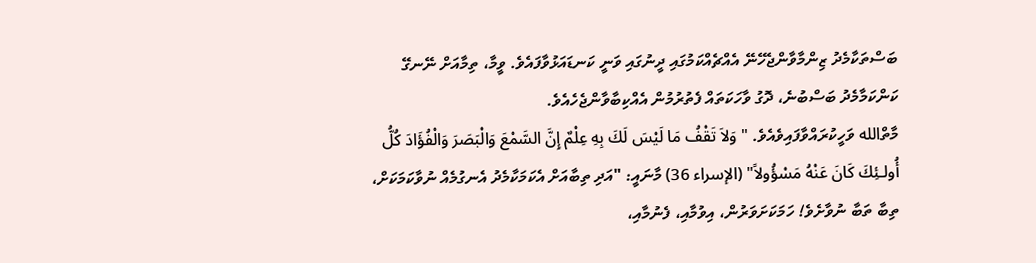ބަސްތަކާމެދު ޒިންމާވާންޖެހޭނޭ އެއްޗެއްކަމުގައި ދީނުގައި ވަނީ ކަނޑައަޅުވާފައެވެ. ވީމާ، ތިމާއަށް ނޭނގޭ ކަންކަމާމެދު ބަސްބުނެ، ދޮގު ވާހަކަތައް ފެތުރުމުން އެއްކިބާވާންޖެހެއެވެ.
މާތްالله ވަހީކުރައްވާފައިވެއެވެ. "وَلاَ تَقْفُ مَا لَيْسَ لَكَ بِهِ عِلْمٌ إِنَّ السَّمْعَ وَالْبَصَرَ وَالْفُؤَادَ كُلُّ أُولـئِكَ كَانَ عَنْهُ مَسْؤُولاً" (الإسراء 36) މާނައީ: "އަދި ތިބާއަށް އެކަމަކާމެދު އެނގުމެއް ނުވާކަމަކަށް، ތިބާ ތަބާ ނުވާށެވެ! ހަމަކަށަވަރުން، އިވުމާއި، ފެނުމާއި،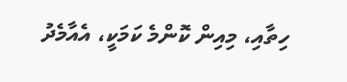ހިތާއި، މިއިން ކޮންމެ ކަމަކީ، އެއާމެދު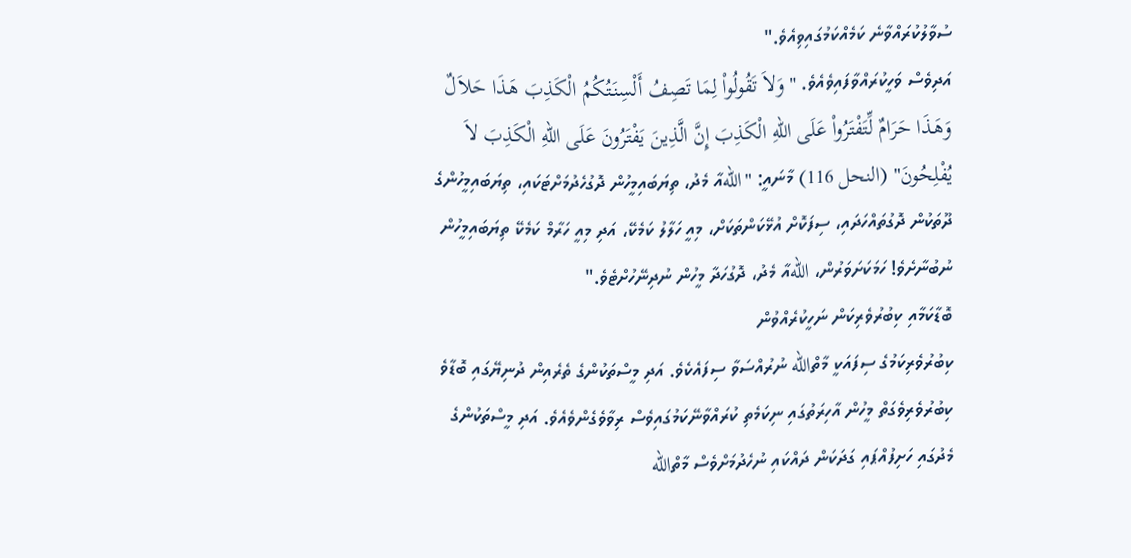ސުވާލުކުރައްވާނެ ކަމެއްކަމުގައިވިއެވެ."
އަދިވެސް ވަހީކުރައްވާފައިވެއެވެ. "وَلاَ تَقُولُواْ لِمَا تَصِفُ أَلْسِنَتُكُمُ الْكَذِبَ هَـذَا حَلاَلٌ وَهَـذَا حَرَامٌ لِّتَفْتَرُواْ عَلَى اللّهِ الْكَذِبَ إِنَّ الَّذِينَ يَفْتَرُونَ عَلَى اللّهِ الْكَذِبَ لاَ يُفْلِحُونَ" (النحل 116) މާނައީ: "اللهއާ މެދު، ތިޔަބައިމީހުން ދޮގުހެދުމަށްޓަކައި، ތިޔަބައިމީހުންގެ ދޫތަކުން ދޮގުތައްހަދައި، ސިފަކޮށް އުޅޭކަންތަކަށް، މިއީ ހަލާލު ކަމެކޭ، އަދި މިއީ ހަރާމް ކަމެކޭ ތިޔަބައިމީހުން ނުބުނާށެވެ! ހަމަކަށަވަރުން، اللهއާ މެދު، ދޮގުހަދާ މީހުން ނުދިނޭހުށްޓެވެ."
ބޮޑާކަމާއި ކިބުރުވެރިކަން ނަހީކުރެއްވުން
ކިބުރުވެރިކަމުގެ ސިފައަކީ މާތްالله ނުރުއްސަވާ ސިފައެކެވެ. އަދި މީސްތަކުންގެ ތެރެއިން ދުނިޔޭގައި ބޮޑާވެ ކިބުރުވެރިވެގަތް މީހުން އާހިރަތުގައި ނިކަމެތި ކުރައްވާނޭކަމުގައިވެސް ރިވާވެގެންވެއެވެ. އަދި މީސްތަކުންގެ މެދުގައި ހަށިފުއްޕައި ގަދަކަން ދައްކައި ނުހެދުމަށްވެސް މާތްالله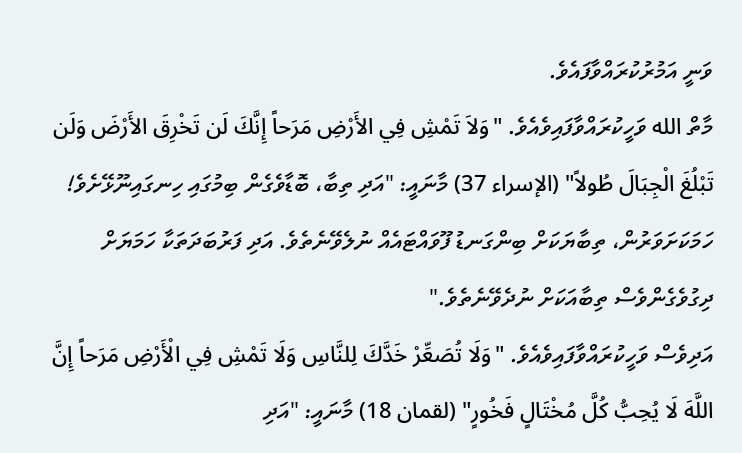ވަނީ އަމުރުކުރައްވާފައެވެ.
މާތް الله ވަހީކުރައްވާފައިވެއެވެ. "وَلاَ تَمْشِ فِي الأَرْضِ مَرَحاً إِنَّكَ لَن تَخْرِقَ الأَرْضَ وَلَن تَبْلُغَ الْجِبَالَ طُولاً" (الإسراء 37) މާނައީ: "އަދި ތިބާ، ބޮޑާވެގެން ބިމުގައި ހިނގައިނޫޅޭށެވެ! ހަމަކަށަވަރުން، ތިބާޔަކަށް ބިންގަނޑު ފޫވައްޓައެއް ނުލެވޭނެތެވެ. އަދި ފަރުބަދަތަކާ ހަމަޔަށް ދިގުވެގެންވެސް ތިބާއަކަށް ނުދެވޭނެތެވެ."
އަދިވެސް ވަހީކުރައްވާފައިވެއެވެ. "وَلَا تُصَعِّرْ خَدَّكَ لِلنَّاسِ وَلَا تَمْشِ فِي الْأَرْضِ مَرَحاً إِنَّ اللَّهَ لَا يُحِبُّ كُلَّ مُخْتَالٍ فَخُورٍ" (لقمان 18) މާނައީ: "އަދި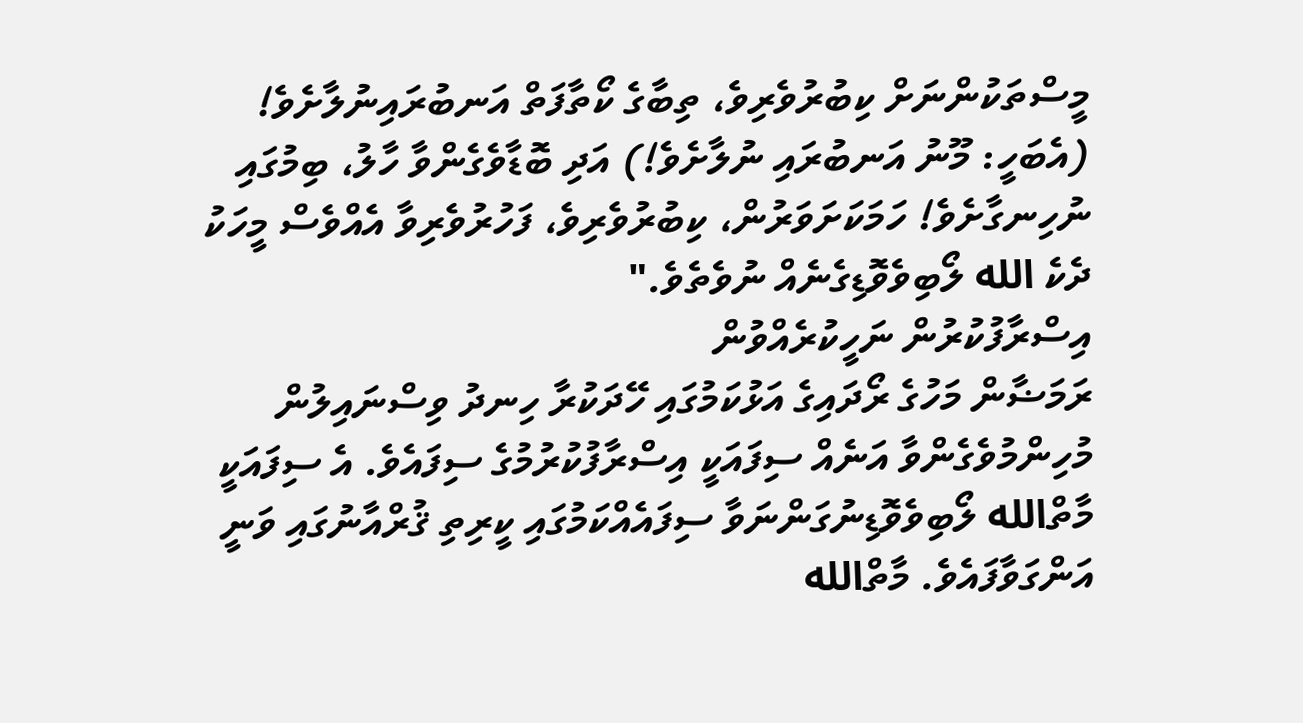މީސްތަކުންނަށް ކިބުރުވެރިވެ، ތިބާގެ ކޯތާފަތް އަނބުރައިނުލާށެވެ! (އެބަހީ: މޫނު އަނބުރައި ނުލާށެވެ!) އަދި ބޮޑާވެގެންވާ ހާލު، ބިމުގައި ނުހިނގާށެވެ! ހަމަކަށަވަރުން، ކިބުރުވެރިވެ، ފަހުރުވެރިވާ އެއްވެސް މީހަކު ދެކެ الله ލޯބިވެވޮޑިގެނެއް ނުވެތެވެ."
އިސްރާފުކުރުން ނަހީކުރެއްވުން
ރަމަޟާން މަހުގެ ރޯދައިގެ އަޅުކަމުގައި ހޭދަކުރާ ހިނދު ވިސްނައިލުން މުހިންމުވެގެންވާ އަނެއް ސިފައަކީ އިސްރާފުކުރުމުގެ ސިފައެވެ. އެ ސިފައަކީ މާތްالله ލޯބިވެވޮޑިނުގަންނަވާ ސިފައެއްކަމުގައި ކީރިތި ޤުރްއާނުގައި ވަނީ އަންގަވާފައެވެ. މާތްالله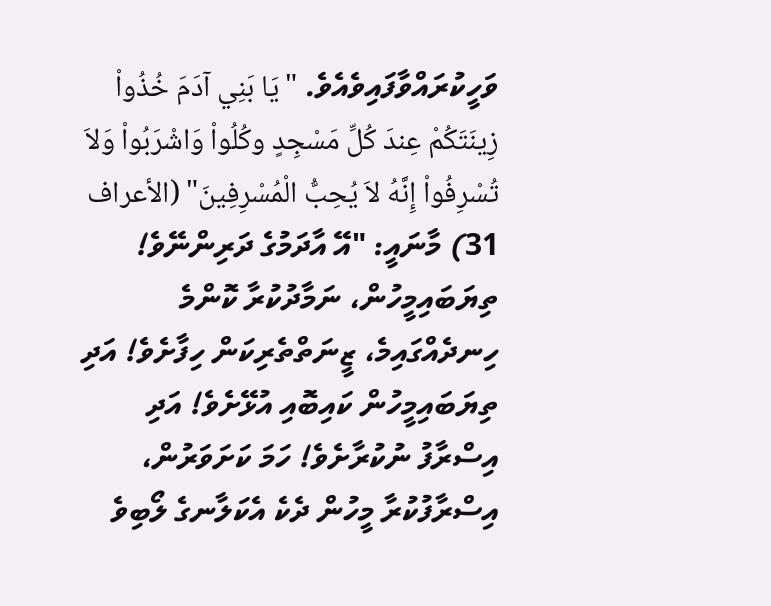ވަހީކުރައްވާފައިވެއެވެ. "يَا بَنِي آدَمَ خُذُواْ زِينَتَكُمْ عِندَ كُلِّ مَسْجِدٍ وكُلُواْ وَاشْرَبُواْ وَلاَ تُسْرِفُواْ إِنَّهُ لاَ يُحِبُّ الْمُسْرِفِينَ" (الأعراف 31) މާނައީ: "އޭ އާދަމުގެ ދަރިންނޭވެ! ތިޔަބައިމީހުން، ނަމާދުކުރާ ކޮންމެ ހިނދެއްގައިމެ، ޒީނަތްތެރިކަން ހިފާށެވެ! އަދި ތިޔަބައިމީހުން ކައިބޮއި އުޅޭށެވެ! އަދި އިސްރާފު ނުކުރާށެވެ! ހަމަ ކަށަވަރުން، އިސްރާފުކުރާ މީހުން ދެކެ އެކަލާނގެ ލޯބިވެ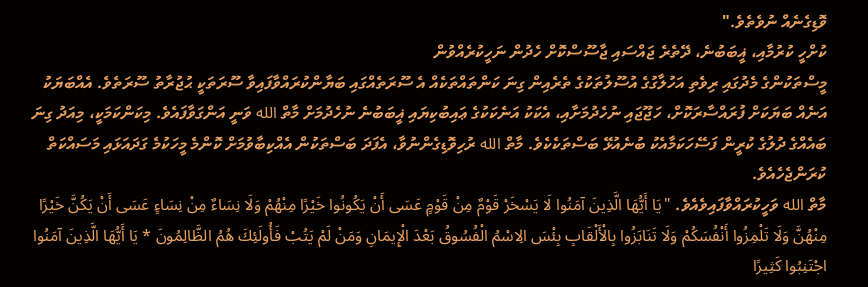ވޮޑިގެނެއް ނުވެތެވެ."
ކުށްހީ ކުރުމާއި، ޣީބަބުނެ، ދޭތެރެ ޖައްސައި ޖާސޫސްކޮށް ހެދުން ނަހީކުރެއްވުން
މީސްތަކުންގެ މެދުގައި ރިވެތި އަހުލާގުގެ އުސޫލުތަކުގެ ތެރެއިން ގިނަ ކަންތައްތަކެއް އެ ސޫރަތެއްގައި ބަޔާންކުރައްވާފައިވާ ސޫރަތަކީ ޙުޖުރާތު ސޫރަތެވެ. އެއްބަޔަކު އަނެއް ބަޔަކަށް ފުރައްސާރަކޮށް، ހަޖޫޖައި ނުހެދުމަށާއި، އެކަކު އަނެކަކުގެ ޢައިބުކިޔައި ޣީބަބުނެ ނުހެދުމަށް މާތް الله ވަނީ އަންގަވާފައެވެ. މިކަންކަމަކީ، މިއަދު ގިނަ ބައެއްގެ ދުލުގެ ކުރީން ފަސޭހަކަމާއެކު ބުނެއުޅޭ ބަސްތަކެކެވެ. މާތް الله ރުހިވޮޑިގެންނުވާ، އެފަދަ ބަސްތަކުން އެއްކިބާވުމަށް ކޮންމެ މީހަކުމެ ގަދައަޅައި މަސައްކަތް ކުރަންޖެހެއެވެ.
މާތް الله ވަހީކުރައްވާފައިވެއެވެ. "يَا أَيُّهَا الَّذِينَ آمَنُوا لَا يَسْخَرْ قَوْمٌ مِنْ قَوْمٍ عَسَى أَنْ يَكُونُوا خَيْرًا مِنْهُمْ وَلَا نِسَاءٌ مِنْ نِسَاءٍ عَسَى أَنْ يَكُنَّ خَيْرًا مِنْهُنَّ وَلَا تَلْمِزُوا أَنْفُسَكُمْ وَلَا تَنَابَزُوا بِالْأَلْقَابِ بِئْسَ الِاسْمُ الْفُسُوقُ بَعْدَ الْإِيمَانِ وَمَنْ لَمْ يَتُبْ فَأُولَئِكَ هُمُ الظَّالِمُونَ * يَا أَيُّهَا الَّذِينَ آمَنُوا اجْتَنِبُوا كَثِيرًا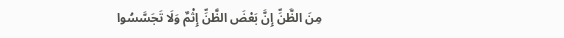مِنَ الظَّنِّ إِنَّ بَعْضَ الظَّنِّ إِثْمٌ وَلَا تَجَسَّسُوا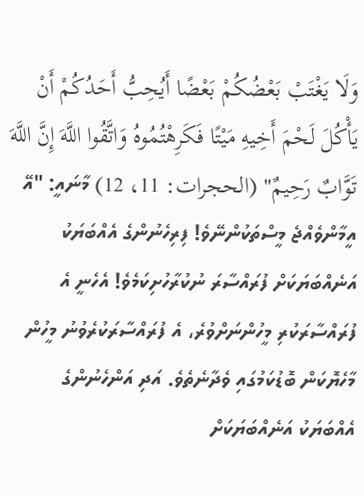وَلَا يَغْتَبْ بَعْضُكُمْ بَعْضًا أَيُحِبُّ أَحَدُكُمْ أَنْ يَأْكُلَ لَحْمَ أَخِيهِ مَيْتًا فَكَرِهْتُمُوهُ وَاتَّقُوا اللَّهَ إِنَّ اللَّهَ تَوَّابٌ رَحِيمٌ" (الحجرات: 11، 12) މާނައީ: "އޭ އީމާންވެއްޖެ މީސްތަކުންނޭވެ! ފިރިހެނުންގެ އެއްބަޔަކު އަނެއްބަޔަކަށް ފުރައްސާރަ ނުކުރާހުށިކަމެވެ! އެހެނީ އެ ފުރައްސާރަކުރި މީހުންނަށްވުރެ، އެ ފުރައްސާރަކުރެވުނު މީހުން މާހެޔޮކަން ބޮޑުކަމުގައި ވެދާނެތެވެ. އަދި އަންހެނުންގެ އެއްބަޔަކު އަނެއްބަޔަކަށް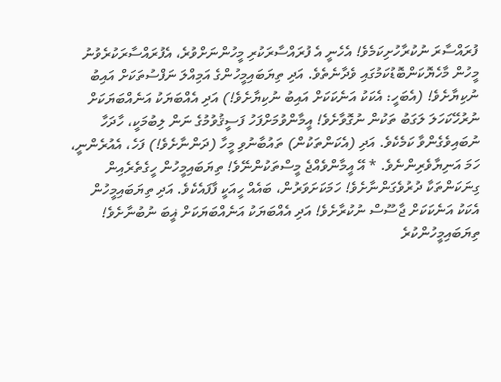ފުރައްސާރަ ނުކުރާހުށިކަމެވެ! އެހެނީ އެ ފުރައްސާރަކުރި މީހުންނަށްވުރެ، އެފުރައްސާރަކުރެވުނު މީހުން މާހެޔޮކަންބޮޑުކަމުގައި ވެދާނެތެވެ. އަދި ތިޔަބައިމީހުންގެ އަމިއްލަ ނަފްސުތަކަށް އައިބު ނުކިޔާށެވެ! (އެބަހީ: އެކަކު އަނެކަކަށް އައިބު ނުކިޔާށެވެ!) އަދި އެއްބަޔަކު އަނެއްބަޔަކަށް ނުރުހޭކަހަލަ ލަގަބު ތަކުން ނުގޮވާށެވެ! އީމާންވުމަށްފަހު ފަސީޤުވުމުގެ ނަން ލިބުމަކީ، ހާދަހާ ނުބައިވެގެންވާ ކަމެކެވެ. އަދި (އެކަންތަކުން) ތައުބާނުވި މީހާ (ދަންނާށެވެ!) ފަހެ، އެއުރެންނީ، ހަމަ އަނިޔާވެރިންނެވެ. * އޭ އީމާންވެއްޖެ މީސްތަކުންނޭވެ! ތިޔަބައިމީހުން ހީގެތެރެއިން ގިނަކަންތަކާ ދުރުވެގަންނާށެވެ! ހަމަކަށަވަރުން، ބައެއް ހީއަކީ ފާފައެކެވެ. އަދި ތިޔަބައިމީހުން އެކަކު އަނެކަކަށް ޖާސޫސް ނުކުރާށެވެ! އަދި އެއްބަޔަކު އަނެއްބަޔަކަށް ޣީބަ ނުބުނާށެވެ! ތިޔަބައިމީހުންކުރެ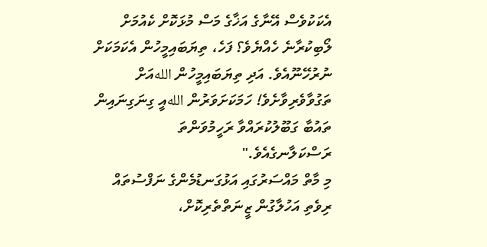އެކަކުވެސް އޭނާގެ އަޚާގެ މަސް މުޅަކޮށް ކެއުމަށް ލޯބިކުރާނެ ހެއްޔެވެ؟ ފަހެ، ތިޔަބައިމީހުން އެކަމަކަށް ނުރުހޭނޫއެވެ. އަދި ތިޔަބައިމީހުން اللهއަށް ތަގުވާވެރިވާށެވެ! ހަމަކަށަވަރުން اللهއީ ގިނަގިނައިން ތައުބާ ގަބޫލުކުރައްވާ ރަހީމުވަންތަ ރަސްކަލާނގެއެވެ."
މި މާތް މައްސަރުގައި އަޅުގަނޑުމެންގެ ނަފްސުތައް ރިވެތި އަހުލާގުން ޒީނަތްތެރިކޮށް،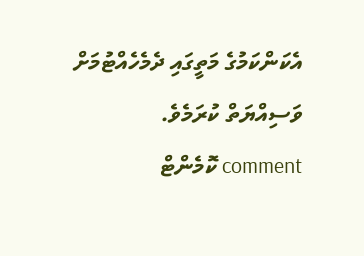އެކަންކަމުގެ މަތީގައި ދެމެހެއްޓުމަށް ވަސިއްޔަތް ކުރަމެވެ.
comment ކޮމެންޓް